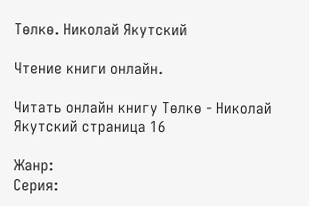Төлкө. Николай Якутский

Чтение книги онлайн.

Читать онлайн книгу Төлкө - Николай Якутский страница 16

Жанр:
Серия: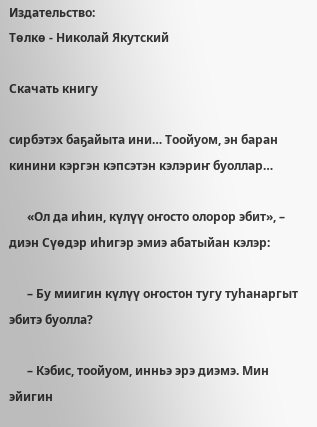Издательство:
Төлкө - Николай Якутский

Скачать книгу

сирбэтэх баҕайыта ини… Тоойуом, эн баран кинини кэргэн кэпсэтэн кэлэриҥ буоллар…

      «Ол да иһин, күлүү оҥосто олорор эбит», – диэн Сүөдэр иһигэр эмиэ абатыйан кэлэр:

      – Бу миигин күлүү оҥостон тугу туһанаргыт эбитэ буолла?

      – Кэбис, тоойуом, инньэ эрэ диэмэ. Мин эйигин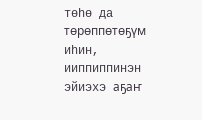төһө да төрөппөтөҕүм иһин, ииппиппинэн эйиэхэ аҕаҥ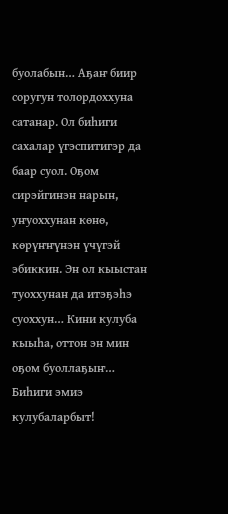буолабын… Аҕаҥ биир соругун толордоххуна сатанар. Ол биһиги сахалар үгэспитигэр да баар суол. Оҕом сирэйгинэн нарын, уҥуоххунан көнө, көрүҥҥүнэн үчүгэй эбиккин. Эн ол кыыстан туоххунан да итэҕэһэ суоххун… Кини кулуба кыыһа, оттон эн мин оҕом буоллаҕыҥ… Биһиги эмиэ кулубаларбыт!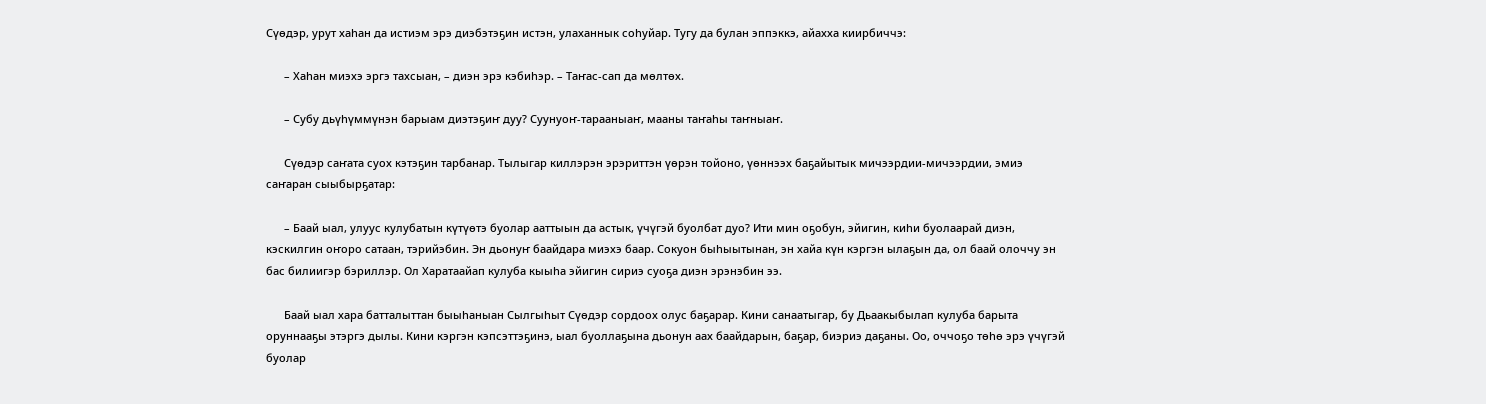Сүөдэр, урут хаһан да истиэм эрэ диэбэтэҕин истэн, улаханнык соһуйар. Тугу да булан эппэккэ, айахха киирбиччэ:

      – Хаһан миэхэ эргэ тахсыан, – диэн эрэ кэбиһэр. – Таҥас-сап да мөлтөх.

      – Субу дьүһүммүнэн барыам диэтэҕиҥ дуу? Суунуоҥ-тарааныаҥ, мааны таҥаһы таҥныаҥ.

      Сүөдэр саҥата суох кэтэҕин тарбанар. Тылыгар киллэрэн эрэриттэн үөрэн тойоно, үөннээх баҕайытык мичээрдии-мичээрдии, эмиэ саҥаран сыыбырҕатар:

      – Баай ыал, улуус кулубатын күтүөтэ буолар ааттыын да астык, үчүгэй буолбат дуо? Ити мин оҕобун, эйигин, киһи буолаарай диэн, кэскилгин оҥоро сатаан, тэрийэбин. Эн дьонуҥ баайдара миэхэ баар. Сокуон быһыытынан, эн хайа күн кэргэн ылаҕын да, ол баай олоччу эн бас билиигэр бэриллэр. Ол Харатаайап кулуба кыыһа эйигин сириэ суоҕа диэн эрэнэбин ээ.

      Баай ыал хара батталыттан быыһаныан Сылгыһыт Сүөдэр сордоох олус баҕарар. Кини санаатыгар, бу Дьаакыбылап кулуба барыта оруннааҕы этэргэ дылы. Кини кэргэн кэпсэттэҕинэ, ыал буоллаҕына дьонун аах баайдарын, баҕар, биэриэ даҕаны. Оо, оччоҕо төһө эрэ үчүгэй буолар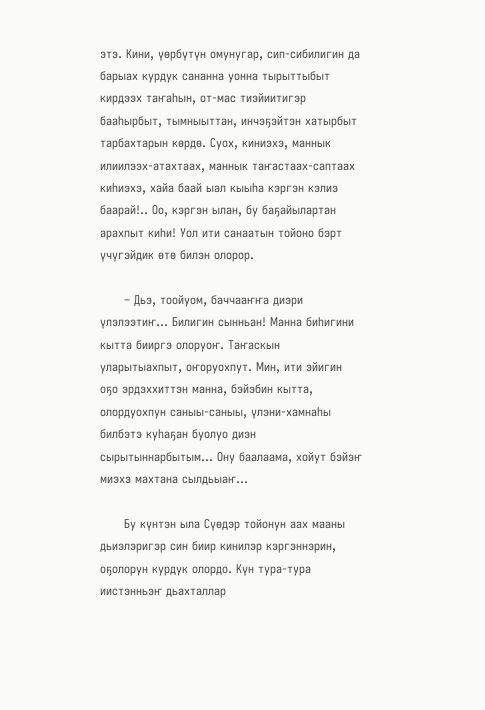этэ. Кини, үөрбүтүн омунугар, сип-сибилигин да барыах курдук сананна уонна тырыттыбыт кирдээх таҥаһын, от-мас тиэйиитигэр бааһырбыт, тымныыттан, инчэҕэйтэн хатырбыт тарбахтарын көрдө. Суох, киниэхэ, маннык илиилээх-атахтаах, маннык таҥастаах-саптаах киһиэхэ, хайа баай ыал кыыһа кэргэн кэлиэ баарай!.. Оо, кэргэн ылан, бу баҕайылартан арахпыт киһи! Уол ити санаатын тойоно бэрт үчүгэйдик өтө билэн олорор.

      – Дьэ, тоойуом, баччааҥҥа диэри үлэлээтиҥ… Билигин сынньан! Манна биһигини кытта бииргэ олоруоҥ. Таҥаскын уларытыахпыт, оҥоруохпут. Мин, ити эйигин оҕо эрдэххиттэн манна, бэйэбин кытта, олордуохпун саныы-саныы, үлэни-хамнаһы билбэтэ куһаҕан буолуо диэн сырытыннарбытым… Ону баалаама, хойут бэйэҥ миэхэ махтана сылдьыаҥ…

      Бу күнтэн ыла Сүөдэр тойонун аах мааны дьиэлэригэр син биир кинилэр кэргэннэрин, оҕолорун курдук олордо. Күн тура-тура иистэнньэҥ дьахталлар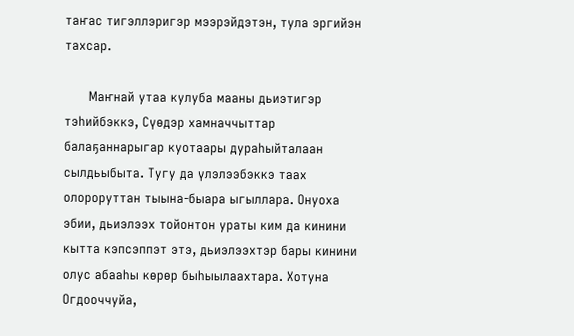таҥас тигэллэригэр мээрэйдэтэн, тула эргийэн тахсар.

      Маҥнай утаа кулуба мааны дьиэтигэр тэһийбэккэ, Сүөдэр хамначчыттар балаҕаннарыгар куотаары дураһыйталаан сылдьыбыта. Тугу да үлэлээбэккэ таах олороруттан тыына-быара ыгыллара. Онуоха эбии, дьиэлээх тойонтон ураты ким да кинини кытта кэпсэппэт этэ, дьиэлээхтэр бары кинини олус абааһы көрөр быһыылаахтара. Хотуна Огдооччуйа,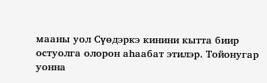мааны уол Сүөдэркэ кинини кытта биир остуолга олорон аһаабат этилэр. Тойонугар уонна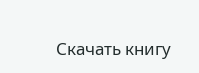Скачать книгу